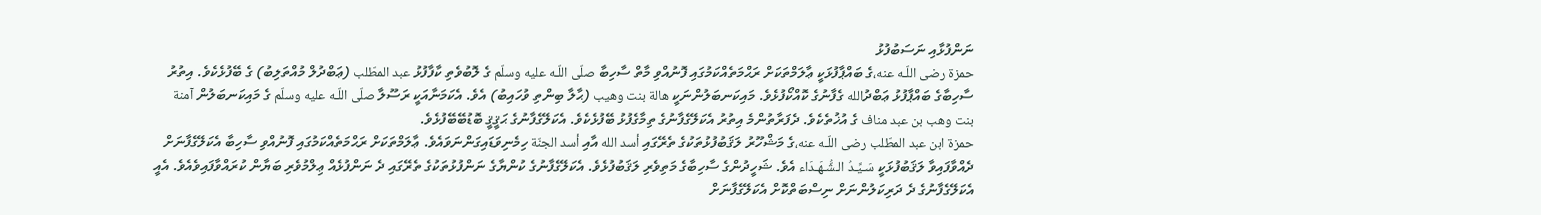ނަންފުޅާއި ނަސަބުފުޅު
حمزة رضى اللّـه عنه،ގެ ބައްޕާފުޅަކީ ޢާލަމްތަކަށް ރަޙްމަތެއްކަމުގައި ފޮނުއްވި މާތް ސާހިބާ صلّى اللّـه عليه وسلّم ގެ ލޮބުވެތި ކާފާފުޅު عبد المطّلب (ޢަބްދުލް މުއްތަލިބު) ގެ ބޭފުޅެކެވެ. އިތުރު ސާހިބާގެ ބައްޕާފުޅު ޢަބްދުالله ގެފާނުގެ ކޮއްކޯފުޅެވެ. މައިކަނބަލުންނަކީ هالة بنت وهيب (ޙާލާ ބިންތި ވުހައިބު) އެވެ. އެކަމަނާއަކީ ރަސޫލާ صلّى اللّـه عليه وسلّم ގެ މައިކަނބަލުން آمنة بنت وهب بن عبد مناف ގެ އުޚުތެކެވެ. ދެފަރާތުންމެ އިތުރު އެކަލޭގެފާނުގެ ތިމާގެފުޅު ބޭފުޅެކެވެ. އެކަލޭގެފާނުގެ ޙަޤީޤީ ބޮޑުބޭބޭފުޅެވެ.
حمزة ابن عبد المطّلب رضى اللّـه عنه،ގެ މަޝްހޫރު ލަޤަބުފުޅުތަކުގެ ތެރޭގައި أسد الله އާއި أسد الجنّة ހިމެނިވަޑައިގަންނަވައެވެ. ޢާލަމްތަކަށް ރަޙްމަތެއްކަމުގައި ފޮނުއްވި ސާހިބާ އެކަލޭގެފާނަށް ދެއްވާފައިވާ ލަޤަބުފުޅަކީ سَـيِّـدُ الـشُّـهَـدَاء އެވެ. ޝަހީދުންގެ ސާހިބާގެ މަތިވެރި ލަޤަބުފުޅެވެ. އެކަލޭގެފާނުގެ ކުންޔާގެ ނަންފުޅުތަކުގެ ތެރޭގައި ދެ ނަންފުޅެއް ޢިލްމުވެރި ބަޔާން ކުރައްވާފައިވެއެވެ. އެއީ އެކަލޭގެފާނުގެ ދެ ދަރިކަލުންނަށް ނިސްބަތްކޮށް އެކަލޭގެފާނަށް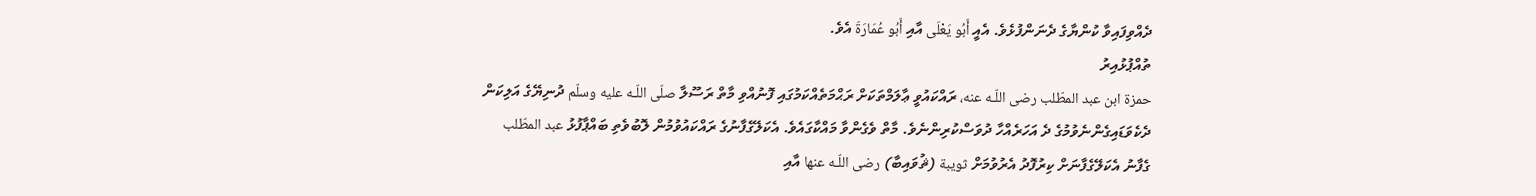ދެއްވިފައިވާ ކުންޔާގެ ދެނަންފުޅެވެ. އެއީ أَبُو يَعْلَى އާއި أَبُو عُمَارَةَ އެވެ.
ތުއްޕުޅުއިރު
حمزة ابن عبد المطّلب رضى اللّـه عنه، ރައްކައުވީ ޢާލަމްތަކަށް ރަޙްމަތެއްކަމުގައި ފޮނުއްވި މާތް ރަސޫލާ صلّى اللّـه عليه وسلّم ދުނިޔޭގެ އަލިކަން ދެކެވަޑައިގެންނެވުމުގެ ދެ އަހަރެއްހާ ދުވަސްކުރިންނެވެ. މާތް ވެގެންވާ މައްކާގައެވެ. އެކަލޭގެފާނުގެ ރައްކައުވުމުން ލޮބުވެތި ބައްޕާފުޅު عبد المطّلب ގެފާނު އެކަލޭގެފާނަށް ކިރުފޮދު އެރުވުމަށް ثويبة (ޘުވައިބާ) رضى اللّـه عنها އާއި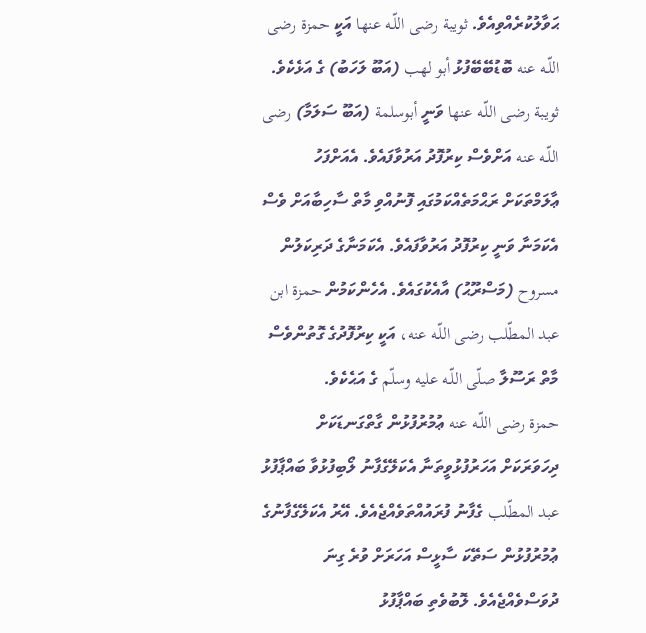ޙަވާލުކުރެއްވިއެވެ. ثويبة رضى اللّـه عنها އަކީ حمزة رضى اللّـه عنه ބޮޑުބޭބޭފުޅު أبو لهب (އަބޫ ލަހަބު) ގެ އަޅެކެވެ. ثويبة رضى اللّـه عنها ވަނީ أبوسلمة (އަބޫ ސަލަމާ) رضى اللّـه عنه އަށްވެސް ކިރުފޮދު އަރުވާފައެވެ. އެއަށްފަހު ޢާލަމްތަކަށް ރަޙްމަތެއްކަމުގައި ފޮނުއްވި މާތް ސާހިބާއަށް ވެސް އެކަމަނާ ވަނީ ކިރުފޮދު އަރުވާފައެވެ. އެކަމަނާގެ ދަރިކަލުން مسروح (މަސްރޫޙު) އާއެކުގައެވެ. އެހެންކަމުން حمزة ابن عبد المطّلب رضى اللّـه عنه، އަކީ ކިރުފޮދުގެ ގޮތުންވެސް މާތް ރަސޫލާ صلّى اللّـه عليه وسلّم ގެ އަޙެކެވެ.
حمزة رضى اللّـه عنه ޢުމުރުފުޅުން ގާތްގަނޑަކަށް ދިހަވަރަކަށް އަހަރުފުޅުވީތަނާ އެކަލޭގެފާނު ލޯބިފުޅުވާ ބައްޕާފުޅު عبد المطّلب ގެފާނު ފުރައުއްތަވެއްޖެއެވެ. އޭރު އެކަލޭގެފާނުގެ ޢުމުރުފުޅުން ސަތޭކަ ސާޅީސް އަހަރަށް ވުރެ ގިނަ ދުވަސްވެއްޖެއެވެ. ލޮބުވެތި ބައްޕާފުޅު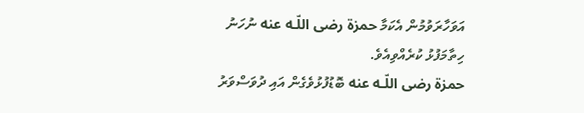އަވަހާރަވުމުން އެކަމާ حمزة رضى اللّـه عنه ނުހަނު ހިތާމަފުޅު ކުރެއްވިއެވެ.
حمزة رضى اللّـه عنه ބޮޑުފުޅުވެގެން އައި ދުވަސްވަރު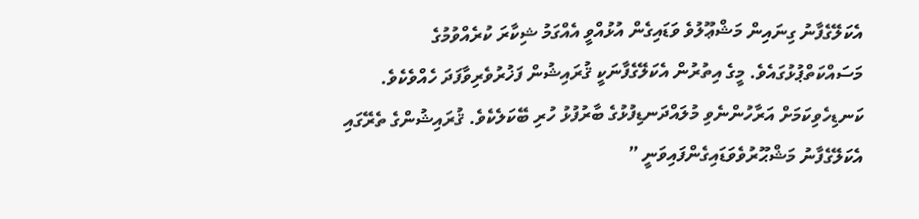އެކަލޭގެފާނު ގިނައިން މަޝްޢޫލުވެ ވަޑައިގެން އުޅުއްވީ އެއްގަމު ޝިކާރަ ކުރެއްވުމުގެ މަސައްކަތްޕުޅުގައެވެ. މީގެ އިތުރުން އެކަލޭގެފާނަކީ ޤުރައިޝުން ފަޚުރުވެރިވާފަދަ ހެއްވެކެވެ. ކަނޑިހެވިކަމަށް އަރާހުންނެވި މުލައްދަނޑިފުޅުގެ ބާރުފުޅު ހުރި ބޭކަލެކެވެ. ޤުރައިޝުންގެ ތެރޭގައި އެކަލޭގެފާނު މަޝްޙޫރުވެވަޑައިގެންފައިވަނީ ”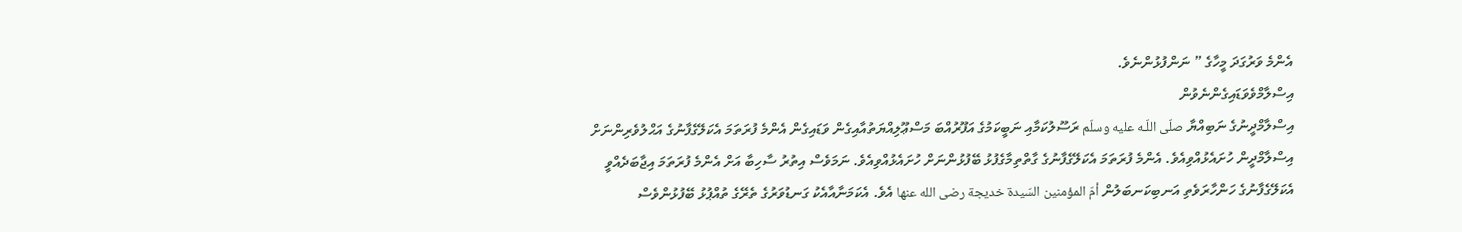އެންމެ ވަރުގަދަ މީހާގެ ” ނަންފުޅުންނެވެ.
އިސްލާމްވެވަޑައިގެންނެވުން
އިސްލާމްދީނުގެ ނަބިއްޔާ صلّى اللّـه عليه وسلّم ރަސޫލުކަމާއި ނަބީކަމުގެ އަފޫރުއްބަ މަސްޢޫލިއްޔަތުއާއިގެން ވަޑައިގެން އެންމެ ފުރަތަމަ އެކަލޭގެފާނުގެ އަޙްލުވެރިންނަށް އިސްލާމްދީން ހުށައެޅުއްވިއެވެ. އެންމެ ފުރަތަމަ އެކަލޭގެފާނުގެ ގާތްތިމާގެފުޅު ބޭފުޅުންނަށް ހުށައެޅުއްވިއެވެ. ނަމަވެސް އިތުރު ސާހިބާ އަށް އެންމެ ފުރަތަމަ އިޖާބަދެއްވީ އެކަލޭގެފާނުގެ ހަންހާރަވެތި އަނބިކަނބަލުން أمّ المؤمنين السّيدة خديجة رضى الله عنها އެވެ. އެކަމަނާއާއެކު ގަނޑުވަރުގެ ތެރޭގެ ތުއްޕުޅު ބޭފުޅުންވެސް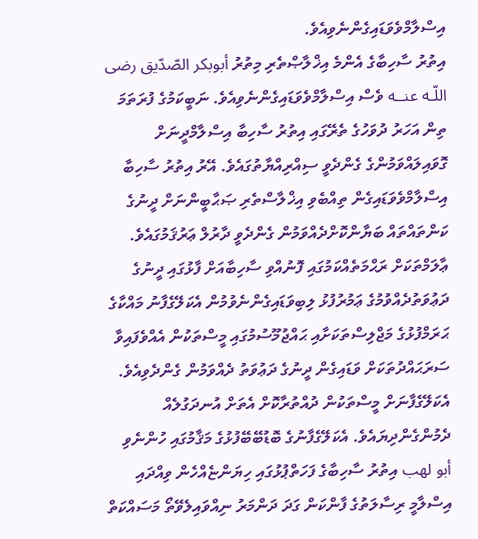އިސްލާމްވެވަޑައިގެންނެވިއެވެ.
އިތުރު ސާހިބާގެ އެންމެ އިޚްލާޞްތެރި މިތުރު أبوبكر الصّدّيق رضى اللّـه عنــه ވެސް އިސްލާމްވެވަޑައިގެންނެވިއެވެ. ނަބީކަމުގެ ފުރަތަމަ ތިން އަހަރު ދުވަހުގެ ތެރޭގައި އިތުރު ސާހިބާ އިސްލާމްދީނަށް ގޮވައިލައްވަމުންގެ ގެންދެވީ ސިއްރިއްޔާތުގައެވެ. އޭރު އިތުރު ސާހިބާ އިސްލާމްވެވަޑައިގެން ތިއްބެވި އިޚްލާސްތެރި ޞަޙާބީންނަށް ދީނުގެ ކަންތައްތައް ބަޔާންކޮށްދެއްވަމުން ގެންދެވީ ދާރުލް ޢަރުޤަމުގައެވެ.
ޢާލަމްތަކަށް ރަޙްމަތެއްކަމުގައި ފޮނުއްވި ސާހިބާއަށް ފާޅުގައި ދީނުގެ ދަޢުވަތުދެއްވުމުގެ ޢަމުރުފުޅު ލިބިވަޑައިގެންނެވުމުން އެކަލޭގެފާނު މައްކާގެ ޙަރަމްފުޅުގެ މަޖްލިސްތަކަށާއި ޙައްޖުމޫސުމުގައި މީސްތަކުން އެއްވެފައިވާ ސަރަޙައްދުތަކަށް ވަޑައިގެން ދީނުގެ ދަޢުވަތު ދެއްވަމުން ގެންދެވިއެވެ. އެކަލޭގެފާނަށް މީސްތަކުން ދުއްތުރާކޮށް އެތަށް އުނދަގުލެއް ދެމުންގެންދިޔައެވެ. އެކަލޭގެފާނުގެ ބޮޑުބޭބޭފުޅުގެ މަޤާމުގައި ހުންނެވި أبو لهب އިތުރު ސާހިބާގެ ފަހަތްޕުޅުގައި ހިޔަންޏެއްހެން ވިއްދައި އިސްލާމީ ރިސާލަތުގެ ފާންކަން ގަދަ ދަންމަރު ނިއްވައިލެވޭތޯ މަސައްކަތް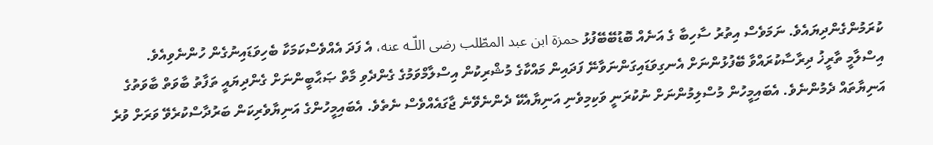ކުރަމުންގެންދިޔައެވެ. ނަމަވެސް އިތުރު ސާހިބާ ގެ އަނެއް ބޮޑުބޭބޭފުޅު حمزة ابن عبد المطّلب رضى اللّـه عنه، އެ ފަދަ އެއްވެސްކަމަކާ ބެހިވަޑައިނުގެން ހުންނެވިއެވެ.
އިސްލާމީ ތާރީޚު ދިރާސާކުރައްވާ ބޭފުޅުންނަށް އެނގިވަޑައިގަންނަވާނޭ ފަދައިން މައްކާގެ މުޝްރިކުން އިސްލާމްވަމުގެ ގެންދެވި މާތް ޞަޙާބީންނަށް ގެންދިޔައީ ތަފާތު ބާވަތް ބާވަތުގެ އަނިޔާތައް ދެމުންނެވެ. އެބައިމީހުން މުސްލިމުންނަށް ނުކުރަނީ ވަކިމިވެނި އަނިޔާއެކޭ ދެންނެވޭނެ ޖާގައެއްވެސް ނެތެވެ. އެބައިމީހުންގެ އަނިޔާވެރިކަން ބަރުދާސްކުރެވޭ ވަރަށް ވުރެ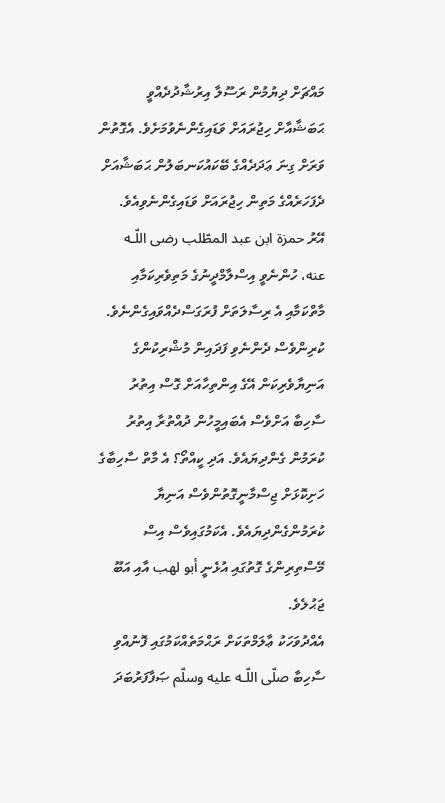މައްޗަށް ދިޔުމުން ރަސޫލާ އިރުޝާދުދެއްވީ ޙަބަޝާއާށް ހިޖުރައަށް ވަޑައިގެންނެވުމަށެވެ. އެގޮތުން ވަރަށް ގިނަ ޢަދަދެއްގެ ބޭކައުކަނބަލުން ޙަބަޝާއަށް ދެފަހަރެއްގެ މަތިން ހިޖުރައަށް ވަޑައިގެންނެވިއެވެ.
އޭރު حمزة ابن عبد المطّلب رضى اللّـه عنه، ހުންނެވީ އިސްލާމްދީނުގެ މަތިވެރިކަމާއި މާތްކަމާއި އެ ރިސާލަތަށް ފުރަގަސްދެއްވައިގެންނެވެ. ކުރިންވެސް ދެންނެވި ފަދައިން މުޝްރިކުންގެ އަނިޔާވެރިކަން އޭގެ އިންތިހާއަށް ގޮސް އިތުރު ސާހިބާ އަށްވެސް އެބައިމީހުން ދުއްތުރާ އިތުރު ކުރަމުން ގެންދިޔައެވެ. އަދި ކީއްތޯ؟ އެ މާތް ސާހިބާގެ ހަށިކޮޅަށް ޖިސްމާނީގޮތުންވެސް އަނިޔާ ކުރަމުންގެންދިޔައެވެ. އެކަމުގައިވެސް އިސް މޭސްތިރިންގެ ގޮތުގައި އުޅެނީ أبو لهب އާއި އަބޫ ޖަޙުލެވެ.
އެއްދުވަހަކު ޢާލަމްތަކަށް ރަޙްމަތެއްކަމުގައި ފޮނުއްވި ސާހިބާ صلّى اللّـه عليه وسلّم ޞަފާފަރުބަދަ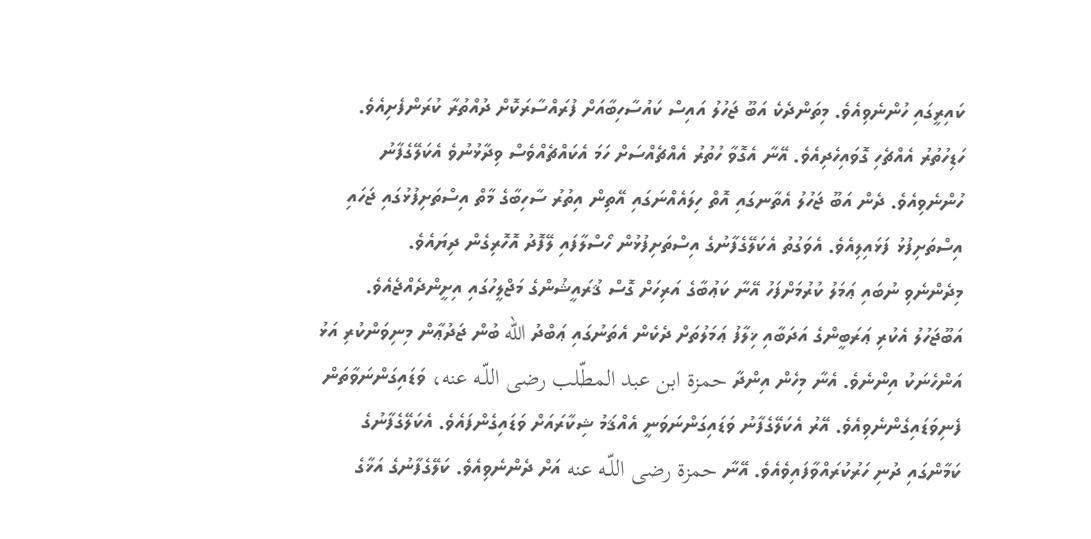ކައިރީގައި ހުންނެވިއެވެ. މިތަންދެކެ އަބޫ ޖަހުލު އައިސް ކައުސާހިބާއަށް ފުރައްސާރަކޮށް ދުއްތުރާ ކުރަންފެށިއެވެ. ހަޑިހުތުރު އެއްޗެހި ގޮވައިހެދިއެވެ. އޭނާ އެގޮވާ ހުތުރު އެއްޗެއްސަށް ހަމަ އެކައްޗެއްވެސް ވިދާޅުނުވެ އެކަލޭގެފާނު ހުންނެވިއެވެ. ދެން އަބޫ ޖަހުލު އެތާނގައި އޮތް ހިލައެއްނަގައި އޭތިން އިތުރު ސާހިބާގެ މާތް އިސްތަށިފުޅުގައި ޖަހައި އިސްތަށިފުޅު ފަޅައިލިއެވެ. އެވަގުތު އެކަލޭގެފާނުގެ އިސްތަށިފުޅުން ހޯސްލާފައި ލޭފޮދު އޮހޮރިގެން ދިޔައެވެ.
މިދެންނެވި ނުބައި ޢަމަލު ކުރުމަށްފަހު އޭނާ ކަޢުބާގެ އަރިހަށް ގޮސް ޤުރައީޝުންގެ މަޖްލީހުގައި އިށީންދެއްޖެއެވެ. އަބޫޖަހުލު އެކުރި ޢަރަބީންގެ އަދަބާއި ޚިލާފު ޢަމަލުތަށް ދެކެން އެތަނުގައި ޢަބްދު الله ބުން ޖަދުޢާން މިނިވަންކުރި އަޅު އަންހެނަކު އިންނެވެ. އެނާ މިހެން އިންދާ حمزة ابن عبد المطّلب رضى اللّـه عنه، ވަޑައިގަންނަވާތަން ފެނިވަޑައިގެންނެވިއެވެ. އޭރު އެކަލޭގެފާނު ވަޑައިގަންނަވަނީ އެއްޤަމު ޝިކާރައަށް ވަޑައިގެންފައެވެ. އެކަލޭގެފާނުގެ ކަމާންގައި ދުނި ހަރުކުރައްވާފައިވެއެވެ. އޭނާ حمزة رضى اللّـه عنه އަށް ދެންނެވިއެވެ. ކަލޭގެފާނުގެ އަޚާގެ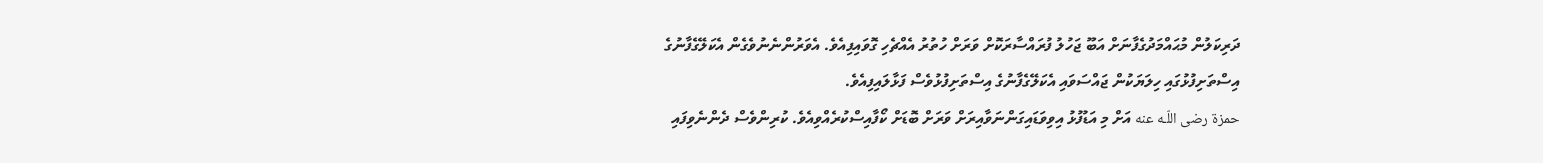ދަރިކަލުން މުޙައްމަދުގެފާނަށް އަބޫ ޖަހުލު ފުރައްސާރަކޮށް ވަރަށް ހުތުރު އެއްޗެހި ގޮވައިފިއެވެ. އެވަރުންނެނުވެގެން އެކަލޭގެފާނުގެ އިސްތަށިފުޅުގައި ހިލަޔަކުން ޖައްސަވައި އެކަލޭގެފާނުގެ އިސްތަށިފުޅުވެސް ފަޅާލައިފިއެވެ.
حمزة رضى اللّـه عنه އަށް މި އަޑުފުޅު އިވިވަޑައިގަންނަވާއިރަށް ވަރަށް ބޮޑަށް ކޯފާއިސްކުރެއްވިއެވެ. ކުރިންވެސް ދެންނެވިފައި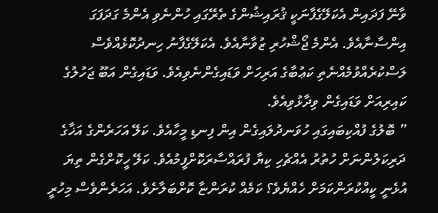ވާނޭ ފަދައިން އެކަލޭގެފާނަކީ ޤުރައިޝުންގެ ތެރޭގައި ހުންނެވި އެންމެ ގަދަފަގަ އިންސާނާއެވެ. އެންމެ ޖޯޝްހުރި ޒުވާނާއެވެ. އެކަލޭގެފާނު ހިނދުކޮޅެއްވެސް ލަސްކުރެއްވުމެއްނެތި ކަޢުބާގެ އަރިހަށް ވަޑައިގެންނެވިއެވެ. ވަޑައިގެން އަބޫ ޖަހުލުގެ ކައިރިއަށް ވަޑައިގެން ވިދާޅުވިއެވެ.
” ބޮލުގެ ފުއްކިބައިގައި ހުވަނދުލައިގެން އިން ފިނޑި މީހާއެވެ. ކަލޭ އަހަރެންގެ އަޚާގެ ދަރިކަލުންނަށް ހުތުރު އެއްޗެހި ކިޔާ ފުރައްސާރަކޮށްފީމުއެވެ. ކަލޭ ހީކޮށްގެން ތިޔަ އުޅެނީ ކީއްކުރަންކަމަށް ހެއްޔެވެ؟ ކަމެއް ކުރަންޏާ ކޮށްބަލާށެވެ. އަހަރެންވެސް މިހުރީ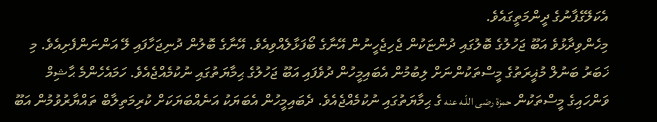އެކަލޭގެފާނުގެ ދީންމަތީގައެވެ.
މިހެންވިދާޅުވެ އަބޫ ޖަހުލުގެ ބޮލުގައި ދުންޏަކުން ޖެހިޖެހީނުން އޭނާގެ ބޯފަޅާލެއްވިއެވެ. އޭނާގެ ބޮލުން ދުނިޖަހާފައި ލޭ އަންނަންފެށިއެވެ. މި ޚަބަރު ބަނުލް މުޣީރަތުގެ މީސްތަކުންނަށް ލިބުމުން އެބައިމީހުން ދުވެފައި އަބޫ ޖަހުލުގެ ޙިމާޔަތުގައި ނުކުމެއްޖެއެވެ. ހަމައެހެންމެ ޙާޝިމް ވަންހައިގެ މީސްތަކުން حمزة رضى اللّـه عنه ގެ ޙިމާޔަތުގައި ނުކުމެއްޖެއެވެ. ދެބައިމީހުން އެބަޔަކު އަނެއްބަޔަކަށް ކުރިމަތިލާބް ތައްޔާރުވުމުން އަބޫ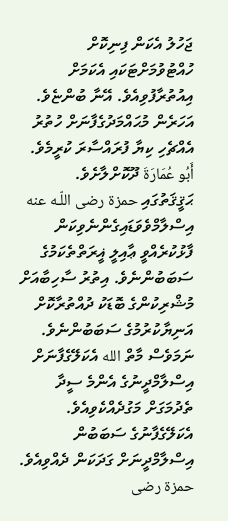ޖަހުލު އެކަން ފިނިކޮށް ހުއްޓުވުމަށްޓަކައި އެކަމަށް އިއުތުރާފުވިއެވެ. އޭނާ ބުންޏެވެ. އަހަރެން މުޙައްމަދުގެފާނަށް ހުތުރު އެއްޗެހި ކިޔާ ފުރައްސާރަ ކުރީމެވެ. أَبُو عُمَارَةَ ދޫކޮށްލާށެވެ.
ޙަޤީޤަތުގައި حمزة رضى اللّـه عنه އިސްލާމްވެވަޑައިގެންނެވިކަން ފާޅުކުރެއްވީ ޢާއިލީ ޣީރަތްތެކަމުގެ ސަބަބުންނެވެ. އިތުރު ސާހިބާއަށް މުޝްރިކުންގެ ބޮޑަކު ދުއްތުރާކޮށް އަނިޔާކުރުމުގެ ސަބަބުންނެވެ. ނަމަވެސް މާތް الله އެކަލޭގެފާނަށް އިސްލާމްދީނުގެ އެންމެ ސީދާ ތެދުމަގަށް މަގުދެއްކެވިއެވެ. އެކަލޭގެފާނުގެ ސަބަބުން އިސްލާމްދީނަށް ގަދަކަން ދެއްވިއެވެ. حمزة رضى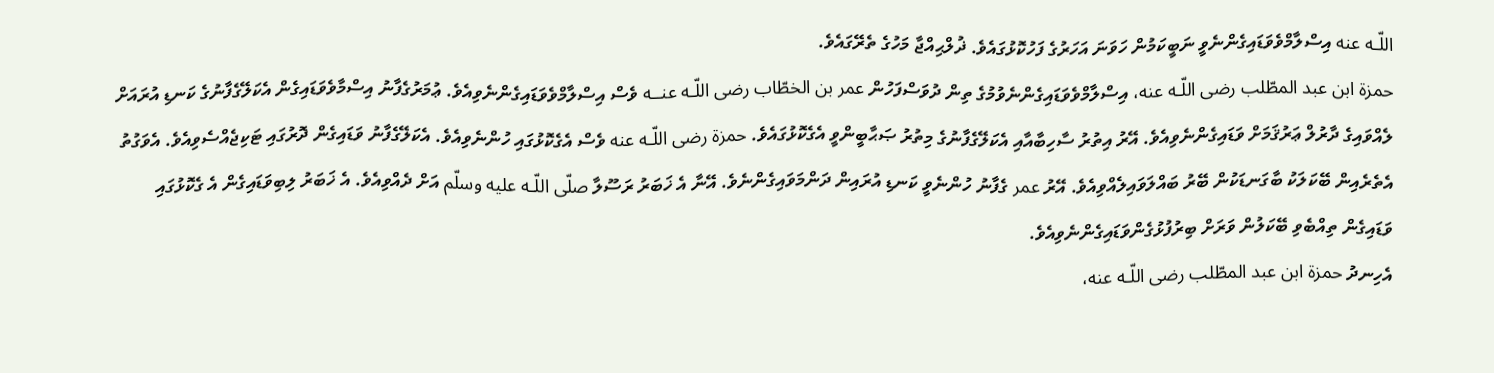اللّـه عنه އިސްލާމްވެވަޑައިގެންނެވީ ނަބީކަމުން ހަވަނަ އަހަރުގެ ފަހުކޮޅުގައެވެ. ޛުލްޙިއްޖާ މަހުގެ ތެރޭގައެވެ.
حمزة ابن عبد المطّلب رضى اللّـه عنه، އިސްލާމްވެވަޑައިގެންނެވުމުގެ ތިން ދުވަސްފަހުން عمر بن الخطّاب رضى اللّـه عنــه ވެސް އިސްލާމްވެވަޑައިގެންނެވިއެވެ. ޢުމަރުގެފާނު އިސްމާވެވަޑައިގެން އެކަލޭގެފާނުގެ ކަނޑި އުރައަށް ލެއްވައިގެ ދާރުލް ޢަރުޤަމަށް ވަޑައިގެންނެވިއެވެ. އޭރު އިތުރު ސާހިބާއާއި އެކަލޭގެފާނުގެ މިތުރު ޞަޙާބީންވީ އެގެކޮޅުގައެވެ. حمزة رضى اللّـه عنه ވެސް އެގެކޮޅުގައި ހުންނެވިއެވެ. އެކަލޭގެފާނު ވަޑައިގެން ދޮރުގައި ޓަކިޖެއްސެވިއެވެ. އެވަގުތު އެތެރެއިން ބޭކަލަކު ބާގަނޑަކުން ބޭރު ބައްލަވައިލެއްވިއެވެ. އޭރު عمر ގެފާނު ހުންނެވީ ކަނޑި އުރައިން ދަންމަވައިގެންނެވެ. އޭނާ އެ ޚަބަރު ރަސޫލާ صلّى اللّـه عليه وسلّم އަށް ދެއްވިއެވެ. އެ ޚަބަރު ލިބިވަޑައިގެން އެ ގެކޮޅުގައި ވަޑައިގެން ތިއްބެވި ބޭކަލުން ވަރަށް ބިރުފުޅުގެންވަޑައިގެންނެވިއެވެ.
އެހިނދު حمزة ابن عبد المطّلب رضى اللّـه عنه،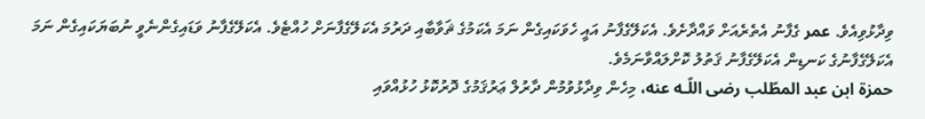ވިދާޅުވިއެވެ. عمر ގެފާނު އެތެރެއަށް ވައްދާށެވެ. އެކަލޭގެފާނު އައީ ހެވަކައިގެން ނަމަ އެކަމުގެ ޘަވާބާއި ދަރުމަ އެކަލޭގެފާނަށް ހުއްޓެވެ. އެކަލޭގެފާނު ވަޑައިގެންނެވީ ނުބަޔަކައިގެން ނަމަ އެކަލޭގެފާނުގެ ކަނޑިން އެކަލޭގެފާނު ޤަތުލު ކޮށްލައްވާނަމެވެ.
حمزة ابن عبد المطّلب رضى اللّـه عنه، މިހެން ވިދާޅުވުމުން ދާރުލް ޢަރުޤަމުގެ ދޮރުކޮޅު ހުޅުއްވައި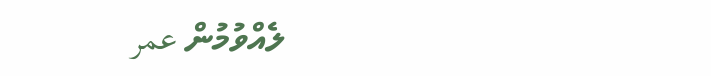ލެއްވުމުން عمر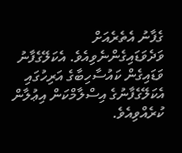ގެފާނު އެތެރެއަށް ވަދެވަޑައިގެންނެވިއެވެ. އެކަލޭގެފާނު ވަޑައިގެން ކައުސާހިބާގެ އަރިހުގައި އެކަލޭގެފާނުގެ އިސްލާމްކަން އިޢުލާން ކުރެއްވިއެވެ.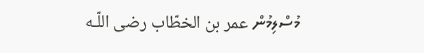މުސްލިމުން عمر بن الخطّاب رضى اللّـه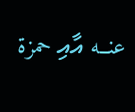عنــه އާއި حمزة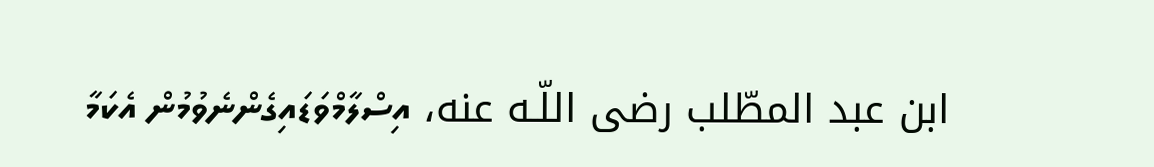ابن عبد المطّلب رضى اللّـه عنه، އިސްލާމްވަޑައިގެންނެވުމުން އެކަމާ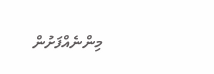މިންނެއްފަށުން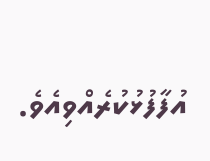އުފާފުޅުކުރެއްވިއެވެ.